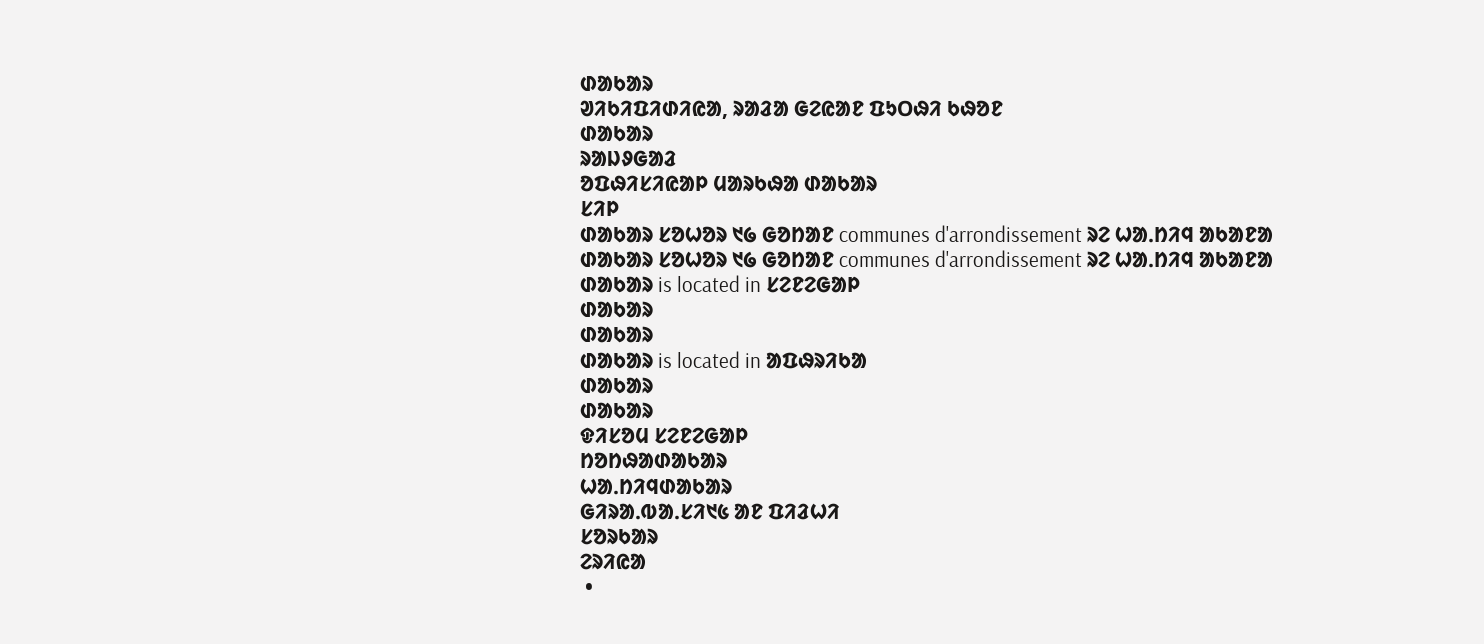ᱰᱟᱠᱟᱨ
ᱣᱤᱠᱤᱯᱤᱰᱤᱭᱟ, ᱨᱟᱲᱟ ᱜᱮᱭᱟᱱ ᱯᱩᱛᱷᱤ ᱠᱷᱚᱱ
ᱰᱟᱠᱟᱨ
ᱨᱟᱡᱽᱜᱟᱲ
ᱚᱯᱷᱤᱥᱤᱭᱟᱞ ᱢᱟᱨᱠᱷᱟ ᱰᱟᱠᱟᱨ
ᱥᱤᱞ
ᱰᱟᱠᱟᱨ ᱥᱚᱦᱚᱨ ᱑᱙ ᱜᱚᱴᱟᱱ communes d'arrondissement ᱨᱮ ᱦᱟᱹᱴᱤᱧ ᱟᱠᱟᱱᱟ
ᱰᱟᱠᱟᱨ ᱥᱚᱦᱚᱨ ᱑᱙ ᱜᱚᱴᱟᱱ communes d'arrondissement ᱨᱮ ᱦᱟᱹᱴᱤᱧ ᱟᱠᱟᱱᱟ
ᱰᱟᱠᱟᱨ is located in ᱥᱮᱱᱮᱜᱟᱞ
ᱰᱟᱠᱟᱨ
ᱰᱟᱠᱟᱨ
ᱰᱟᱠᱟᱨ is located in ᱟᱯᱷᱨᱤᱠᱟ
ᱰᱟᱠᱟᱨ
ᱰᱟᱠᱟᱨ
ᱫᱤᱥᱚᱢ ᱥᱮᱱᱮᱜᱟᱞ
ᱴᱚᱴᱷᱟᱰᱟᱠᱟᱨ
ᱦᱟᱹᱴᱤᱧᱰᱟᱠᱟᱨ
ᱜᱤᱨᱟᱹᱵᱟᱹᱥᱤ᱑᱕ ᱟᱱ ᱯᱤᱲᱦᱤ
ᱥᱚᱨᱠᱟᱨ
ᱮᱨᱤᱭᱟ
 •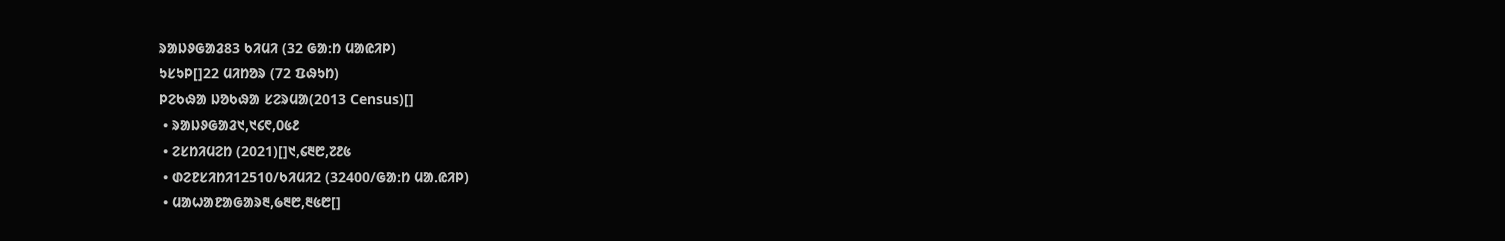ᱨᱟᱡᱽᱜᱟᱲ83 ᱠᱤᱢᱤ (32 ᱜᱟᱺᱴ ᱢᱟᱭᱤᱞ)
ᱩᱥᱩᱞ[]22 ᱢᱤᱴᱚᱨ (72 ᱯᱷᱩᱴ)
ᱞᱮᱠᱷᱟ ᱡᱚᱠᱷᱟ ᱥᱮᱨᱢᱟ(2013 Census)[]
 • ᱨᱟᱡᱽᱜᱟᱲ᱑,᱑᱔᱖,᱐᱕᱒
 • ᱮᱥᱴᱤᱢᱮᱴ (2021)[]᱑,᱔᱓᱘,᱗᱒᱕
 • ᱰᱮᱱᱥᱤᱴᱤ12510/ᱠᱤᱢᱤ2 (32400/ᱜᱟᱺᱴ ᱢᱟᱹᱭᱤᱞ)
 • ᱢᱟᱦᱟᱱᱟᱜᱟᱨ᱓,᱙᱓᱘,᱓᱕᱘[]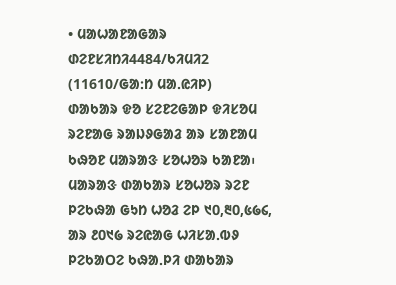• ᱢᱟᱦᱟᱱᱟᱜᱟᱨ ᱰᱮᱱᱥᱤᱴᱤ4484/ᱠᱤᱢᱤ2 (11610/ᱜᱟᱺᱴ ᱢᱟᱹᱭᱤᱞ)
ᱰᱟᱠᱟᱨ ᱫᱚ ᱥᱮᱱᱮᱜᱟᱞ ᱫᱤᱥᱚᱢ ᱨᱮᱱᱟᱜ ᱨᱟᱡᱽᱜᱟᱲ ᱟᱨ ᱥᱟᱱᱟᱢ ᱠᱷᱚᱱ ᱢᱟᱨᱟᱝ ᱥᱚᱦᱚᱨ ᱠᱟᱱᱟ᱾ ᱢᱟᱨᱟᱝ ᱰᱟᱠᱟᱨ ᱥᱚᱦᱚᱨ ᱨᱮᱱ ᱞᱮᱠᱷᱟ ᱜᱩᱴ ᱦᱚᱲ ᱮᱞ ᱑᱐,᱓᱐,᱕᱙᱔, ᱟᱨ ᱒᱐᱑᱙ ᱨᱮᱭᱟᱜ ᱦᱤᱥᱟᱹᱵᱽ ᱞᱮᱠᱟᱛᱮ ᱠᱷᱟᱹᱞᱤ ᱰᱟᱠᱟᱨ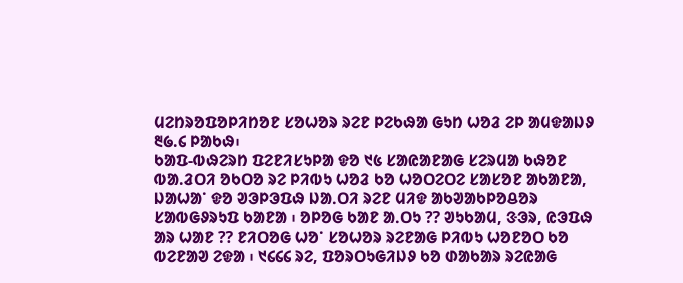ᱢᱮᱴᱨᱚᱯᱚᱞᱤᱴᱚᱱ ᱥᱚᱦᱚᱨ ᱨᱮᱱ ᱞᱮᱠᱷᱟ ᱜᱩᱴ ᱦᱚᱲ ᱮᱞ ᱟᱢᱫᱟᱡᱽ ᱓᱙.᱔ ᱞᱟᱠᱷ᱾
ᱠᱟᱯ-ᱵᱷᱮᱨᱴ ᱯᱮᱱᱤᱥᱩᱞᱟ ᱫᱚ ᱑᱕ ᱥᱟᱭᱟᱱᱟᱜ ᱥᱮᱨᱢᱟ ᱠᱷᱚᱱ ᱵᱟ.ᱲᱛᱤ ᱚᱠᱛᱚ ᱨᱮ ᱞᱤᱵᱩ ᱦᱚᱲ ᱠᱚ ᱦᱚᱛᱮᱛᱮ ᱥᱟᱥᱚᱱ ᱟᱠᱟᱱᱟ, ᱡᱟᱦᱟᱸ ᱫᱚ ᱣᱳᱞᱳᱯᱷ ᱡᱟᱹᱛᱤ ᱨᱮᱱ ᱢᱤᱫ ᱟᱠᱣᱟᱠᱞᱚᱪᱚᱨ ᱥᱟᱵᱜᱽᱨᱩᱯ ᱠᱟᱱᱟ ᱾ ᱚᱞᱚᱜ ᱠᱟᱱ ᱟᱹᱛᱩ ⁇ ᱣᱩᱠᱟᱢ, ᱝᱳᱨ, ᱭᱳᱯᱷ ᱟᱨ ᱦᱟᱱ ⁇ ᱱᱤᱛᱚᱜ ᱦᱚᱸ ᱥᱚᱦᱚᱨ ᱨᱮᱱᱟᱜ ᱞᱤᱵᱩ ᱦᱚᱱᱚᱛ ᱠᱚ ᱵᱮᱱᱟᱣ ᱮᱫᱟ ᱾ ᱑᱔᱔᱔ ᱨᱮ, ᱯᱚᱨᱛᱩᱜᱤᱡᱽ ᱠᱚ ᱰᱟᱠᱟᱨ ᱨᱮᱭᱟᱜ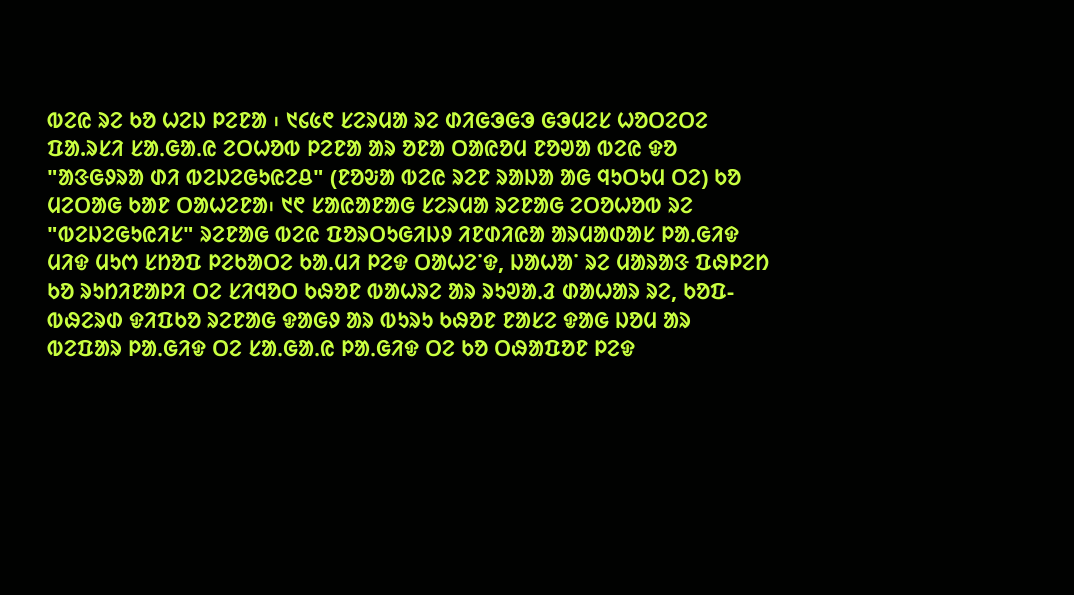ᱵᱮᱭ ᱨᱮ ᱠᱚ ᱦᱮᱡ ᱞᱮᱱᱟ ᱾ ᱑᱔᱕᱖ ᱥᱮᱨᱢᱟ ᱨᱮ ᱰᱤᱜᱳᱜᱳ ᱜᱳᱢᱮᱥ ᱦᱚᱛᱮᱛᱮ ᱯᱟ.ᱨᱥᱤ ᱥᱟᱹᱜᱟᱹᱭ ᱮᱛᱦᱚᱵ ᱞᱮᱱᱟ ᱟᱨ ᱚᱱᱟ ᱛᱟᱭᱚᱢ ᱱᱚᱣᱟ ᱵᱮᱭ ᱫᱚ "ᱟᱝᱜᱽᱨᱟ ᱰᱤ ᱵᱮᱡᱮᱜᱩᱭᱮᱪ" (ᱱᱚᱶᱟ ᱵᱮᱭ ᱨᱮᱱ ᱨᱟᱡᱟ ᱟᱜ ᱧᱩᱛᱩᱢ ᱛᱮ) ᱠᱚ ᱢᱮᱛᱟᱜ ᱠᱟᱱ ᱛᱟᱦᱮᱱᱟ᱾ ᱑᱖ ᱥᱟᱭᱟᱱᱟᱜ ᱥᱮᱨᱢᱟ ᱨᱮᱱᱟᱜ ᱮᱛᱚᱦᱚᱵ ᱨᱮ "ᱵᱮᱡᱮᱜᱩᱭᱤᱥ" ᱨᱮᱱᱟᱜ ᱵᱮᱭ ᱯᱚᱨᱛᱩᱜᱤᱡᱽ ᱤᱱᱰᱤᱭᱟ ᱟᱨᱢᱟᱰᱟᱥ ᱞᱟᱹᱜᱤᱫ ᱢᱤᱫ ᱢᱩᱬ ᱥᱴᱚᱯ ᱞᱮᱠᱟᱛᱮ ᱠᱟᱹᱢᱤ ᱞᱮᱫ ᱛᱟᱦᱮᱸᱫ, ᱡᱟᱦᱟᱸ ᱨᱮ ᱢᱟᱨᱟᱝ ᱯᱷᱞᱮᱴ ᱠᱚ ᱨᱩᱴᱤᱱᱟᱞᱤ ᱛᱮ ᱥᱤᱧᱚᱛ ᱠᱷᱚᱱ ᱵᱟᱦᱨᱮ ᱟᱨ ᱨᱩᱣᱟᱹᱲ ᱰᱟᱦᱟᱨ ᱨᱮ, ᱠᱚᱯ-ᱵᱷᱮᱨᱰ ᱫᱤᱯᱠᱚ ᱨᱮᱱᱟᱜ ᱫᱟᱜᱽ ᱟᱨ ᱵᱩᱨᱩ ᱠᱷᱚᱱ ᱱᱟᱥᱮ ᱫᱟᱜ ᱡᱚᱢ ᱟᱨ ᱵᱮᱯᱟᱨ ᱞᱟᱹᱜᱤᱫ ᱛᱮ ᱥᱟᱹᱜᱟᱹᱭ ᱞᱟᱹᱜᱤᱫ ᱛᱮ ᱠᱚ ᱛᱷᱟᱯᱚᱱ ᱞᱮᱫ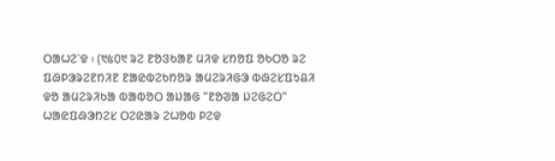ᱛᱟᱦᱮᱸᱫ ᱾ (᱑᱕᱐᱑ ᱨᱮ ᱱᱚᱝᱠᱟᱱ ᱢᱤᱫ ᱥᱴᱚᱯ ᱚᱠᱛᱚ ᱨᱮ ᱯᱷᱞᱳᱨᱮᱱᱴᱤᱱ ᱱᱟᱭᱵᱮᱠᱴᱚᱨ ᱟᱢᱮᱨᱤᱜᱳ ᱵᱷᱮᱥᱯᱩᱪᱤ ᱫᱚ ᱟᱢᱮᱨᱤᱠᱟ ᱵᱟᱵᱚᱛ ᱟᱡᱟᱜ "ᱱᱚᱣᱟ ᱡᱮᱜᱮᱛ" ᱦᱟᱭᱯᱷᱳᱴᱮᱥ ᱛᱮᱭᱟᱨ ᱮᱦᱚᱵ ᱞᱮᱫ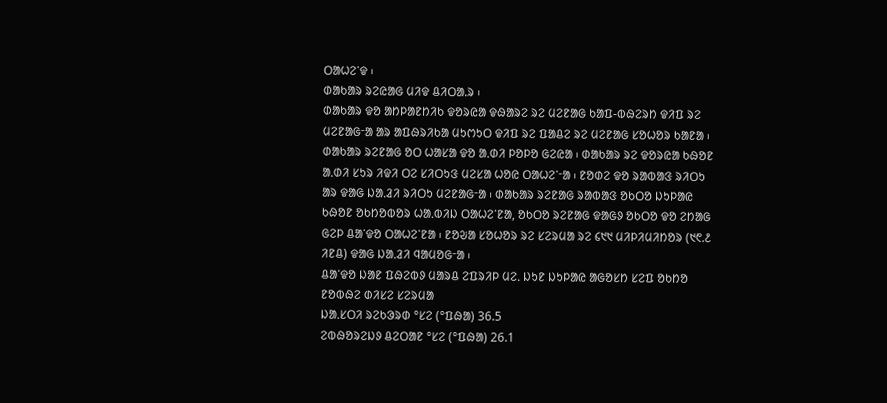ᱛᱟᱦᱮᱸᱫ ᱾
ᱰᱟᱠᱟᱨ ᱨᱮᱭᱟᱜ ᱢᱤᱫ ᱪᱤᱛᱟ.ᱨ ᱾
ᱰᱟᱠᱟᱨ ᱫᱚ ᱟᱴᱞᱟᱱᱴᱤᱠ ᱫᱚᱨᱭᱟ ᱫᱷᱟᱨᱮ ᱨᱮ ᱢᱮᱱᱟᱜ ᱠᱟᱯ-ᱵᱷᱮᱨᱴ ᱫᱤᱯ ᱨᱮ ᱢᱮᱱᱟᱜᱼᱟ ᱟᱨ ᱟᱯᱷᱨᱤᱠᱟ ᱢᱩᱬᱩᱛ ᱫᱤᱯ ᱨᱮ ᱯᱟᱪᱮ ᱨᱮ ᱢᱮᱱᱟᱜ ᱥᱚᱦᱚᱨ ᱠᱟᱱᱟ ᱾ ᱰᱟᱠᱟᱨ ᱨᱮᱱᱟᱜ ᱚᱛ ᱦᱟᱥᱟ ᱫᱚ ᱟᱹᱰᱤ ᱞᱚᱞᱚ ᱜᱮᱭᱟ ᱾ ᱰᱟᱠᱟᱨ ᱨᱮ ᱫᱚᱨᱭᱟ ᱠᱷᱚᱱ ᱟᱹᱰᱤ ᱥᱩᱨ ᱤᱫᱤ ᱛᱮ ᱥᱤᱛᱩᱝ ᱢᱮᱥᱟ ᱦᱚᱭ ᱛᱟᱦᱮᱸᱼᱟ ᱾ ᱱᱚᱰᱮ ᱫᱚ ᱨᱟᱵᱟᱝ ᱨᱤᱛᱩ ᱟᱨ ᱫᱟᱜ ᱡᱟᱹᱲᱤ ᱨᱤᱛᱩ ᱢᱮᱱᱟᱜᱼᱟ ᱾ ᱰᱟᱠᱟᱨ ᱨᱮᱱᱟᱜ ᱨᱟᱵᱟᱝ ᱚᱠᱛᱚ ᱡᱩᱞᱟᱭ ᱠᱷᱚᱱ ᱚᱠᱴᱚᱵᱚᱨ ᱦᱟᱹᱵᱤᱡ ᱛᱟᱦᱮᱸᱱᱟ, ᱚᱠᱛᱚ ᱨᱮᱱᱟᱜ ᱫᱟᱜᱽ ᱚᱠᱛᱚ ᱫᱚ ᱮᱴᱟᱜ ᱜᱮᱞ ᱪᱟᱸᱫᱚ ᱛᱟᱦᱮᱸᱱᱟ ᱾ ᱱᱚᱶᱟ ᱥᱚᱦᱚᱨ ᱨᱮ ᱥᱮᱨᱢᱟ ᱨᱮ ᱔᱑᱑ ᱢᱤᱞᱤᱢᱤᱴᱚᱨ (᱑᱖.᱒ ᱤᱱᱪ) ᱫᱟᱜ ᱡᱟᱹᱲᱤ ᱧᱟᱢᱚᱜᱼᱟ ᱾
ᱪᱟᱸᱫᱚ ᱡᱟᱱ ᱯᱷᱮᱵᱽ ᱢᱟᱨᱪ ᱮᱯᱨᱤᱞ ᱢᱮᱹ ᱡᱩᱱ ᱡᱩᱞᱟᱭ ᱟᱜᱚᱥᱴ ᱥᱮᱯ ᱚᱠᱴᱚ ᱱᱚᱵᱷᱮ ᱰᱤᱥᱮ ᱥᱮᱨᱢᱟ
ᱡᱟᱹᱥᱛᱤ ᱨᱮᱠᱳᱨᱰ °ᱥᱮ (°ᱯᱷᱟ) 36.5
ᱮᱵᱷᱚᱨᱮᱡᱽ ᱪᱮᱛᱟᱱ °ᱥᱮ (°ᱯᱷᱟ) 26.1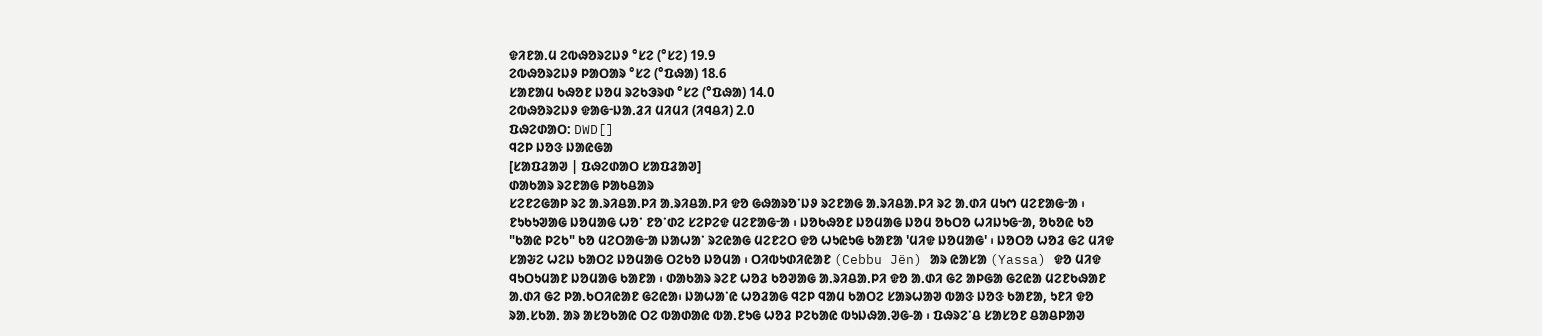ᱫᱤᱱᱟᱹᱢ ᱮᱵᱷᱚᱨᱮᱡᱽ °ᱥᱮ (°ᱥᱮ) 19.9
ᱮᱵᱷᱚᱨᱮᱡᱽ ᱞᱟᱛᱟᱨ °ᱥᱮ (°ᱯᱷᱟ) 18.6
ᱥᱟᱱᱟᱢ ᱠᱷᱚᱱ ᱡᱚᱢ ᱨᱮᱠᱳᱨᱰ °ᱥᱮ (°ᱯᱷᱟ) 14.0
ᱮᱵᱷᱚᱨᱮᱡᱽ ᱫᱟᱜᱼᱡᱟᱹᱲᱤ ᱢᱤᱢᱤ (ᱤᱧᱪᱤ) 2.0
ᱯᱷᱮᱰᱟᱛ: DWD[]
ᱧᱮᱞ ᱡᱚᱝ ᱡᱟᱭᱜᱟ
[ᱥᱟᱯᱲᱟᱣ | ᱯᱷᱮᱰᱟᱛ ᱥᱟᱯᱲᱟᱣ]
ᱰᱟᱠᱟᱨ ᱨᱮᱱᱟᱜ ᱞᱟᱠᱪᱟᱨ
ᱥᱮᱱᱮᱜᱟᱞ ᱨᱮ ᱟᱹᱨᱤᱪᱟᱹᱞᱤ ᱟᱹᱨᱤᱪᱟᱹᱞᱤ ᱫᱚ ᱜᱷᱟᱨᱚᱸᱡᱽ ᱨᱮᱱᱟᱜ ᱟᱹᱨᱤᱪᱟᱹᱞᱤ ᱨᱮ ᱟᱹᱰᱤ ᱢᱩᱬ ᱢᱮᱱᱟᱜᱼᱟ ᱾ ᱱᱩᱠᱩᱣᱟᱜ ᱡᱚᱢᱟᱜ ᱦᱚᱸ ᱱᱚᱸᱰᱮ ᱥᱮᱞᱮᱫ ᱢᱮᱱᱟᱜᱼᱟ ᱾ ᱡᱚᱠᱷᱚᱱ ᱡᱚᱢᱟᱜ ᱡᱚᱢ ᱚᱠᱛᱚ ᱦᱤᱡᱩᱜᱼᱟ, ᱚᱠᱚᱭ ᱠᱚ "ᱠᱟᱭ ᱞᱮᱠ" ᱠᱚ ᱢᱮᱛᱟᱜᱼᱟ ᱡᱟᱦᱟᱸ ᱨᱮᱭᱟᱜ ᱢᱮᱱᱮᱛ ᱫᱚ ᱦᱩᱭᱩᱜ ᱠᱟᱱᱟ 'ᱢᱤᱫ ᱡᱚᱢᱟᱜ' ᱾ ᱡᱚᱛᱚ ᱦᱚᱲ ᱜᱮ ᱢᱤᱫ ᱥᱟᱶᱮ ᱦᱮᱡ ᱠᱟᱛᱮ ᱡᱚᱢᱟᱜ ᱛᱮᱠᱚ ᱡᱚᱢᱟ ᱾ ᱛᱤᱵᱩᱰᱤᱭᱟᱱ (Cebbu Jën) ᱟᱨ ᱭᱟᱥᱟ (Yassa) ᱫᱚ ᱢᱤᱫ ᱧᱩᱛᱩᱢᱟᱱ ᱡᱚᱢᱟᱜ ᱠᱟᱱᱟ ᱾ ᱰᱟᱠᱟᱨ ᱨᱮᱱ ᱦᱚᱲ ᱠᱚᱣᱟᱜ ᱟᱹᱨᱤᱪᱟᱹᱞᱤ ᱫᱚ ᱟᱹᱰᱤ ᱜᱮ ᱟᱞᱜᱟ ᱜᱮᱭᱟ ᱢᱮᱱᱠᱷᱟᱱ ᱟᱹᱰᱤ ᱜᱮ ᱞᱟᱹᱠᱛᱤᱭᱟᱱ ᱜᱮᱭᱟ᱾ ᱡᱟᱦᱟᱸᱭ ᱦᱚᱲᱟᱜ ᱧᱮᱞ ᱧᱟᱢ ᱠᱟᱛᱮ ᱥᱟᱨᱦᱟᱣ ᱵᱟᱝ ᱡᱚᱝ ᱠᱟᱱᱟ, ᱩᱱᱤ ᱫᱚ ᱨᱟᱹᱥᱠᱟᱹ ᱟᱨ ᱟᱥᱚᱠᱟᱭ ᱛᱮ ᱵᱟᱰᱟᱭ ᱵᱟᱹᱱᱩᱜ ᱦᱚᱲ ᱞᱮᱠᱟᱭ ᱵᱩᱡᱷᱟᱹᱣᱜ-ᱟ ᱾ ᱯᱷᱨᱮᱸᱪ ᱥᱟᱥᱚᱱ ᱪᱟᱪᱞᱟᱣ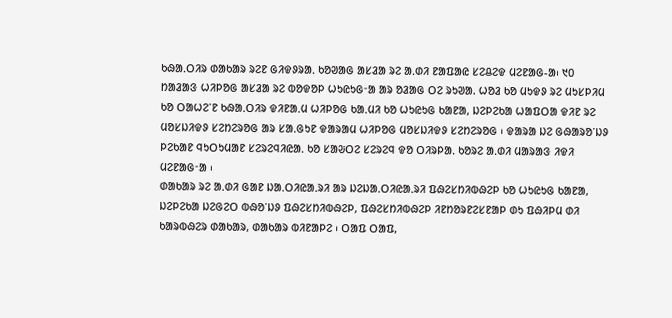ᱠᱷᱟᱹᱛᱤᱨ ᱰᱟᱠᱟᱨ ᱨᱮᱱ ᱜᱤᱫᱽᱨᱟᱹ ᱠᱚᱣᱟᱜ ᱟᱥᱲᱟ ᱨᱮ ᱟᱹᱰᱤ ᱱᱟᱯᱟᱭ ᱥᱮᱪᱮᱫ ᱢᱮᱱᱟᱜ-ᱟ᱾ ᱑᱐ ᱴᱟᱲᱟᱝ ᱦᱤᱞᱚᱜ ᱟᱥᱲᱟ ᱨᱮ ᱵᱚᱫᱚᱞ ᱦᱩᱭᱩᱜᱼᱟ ᱟᱨ ᱚᱲᱟᱜ ᱛᱮ ᱨᱩᱣᱟ. ᱦᱚᱲ ᱠᱚ ᱢᱩᱫᱽ ᱨᱮ ᱢᱩᱥᱞᱤᱢ ᱠᱚ ᱛᱟᱦᱮᱸᱱ ᱠᱷᱟᱹᱛᱤᱨ ᱫᱤᱱᱟᱹᱢ ᱦᱤᱞᱚᱜ ᱠᱟᱹᱢᱤ ᱠᱚ ᱦᱩᱭᱩᱜ ᱠᱟᱱᱟ, ᱡᱮᱞᱮᱠᱟ ᱦᱟᱯᱛᱟ ᱫᱤᱱ ᱨᱮ ᱢᱚᱥᱡᱤᱫᱽ ᱥᱮᱴᱮᱨᱚᱜ ᱟᱨ ᱥᱟᱹᱜᱩᱱ ᱫᱟᱨᱟᱢ ᱦᱤᱞᱚᱜ ᱢᱚᱥᱡᱤᱫᱽ ᱥᱮᱴᱮᱨᱚᱜ ᱾ ᱫᱟᱨᱟ ᱡᱮ ᱜᱷᱟᱨᱚᱸᱡᱽ ᱞᱮᱠᱟᱱ ᱧᱩᱛᱩᱢᱟᱱ ᱥᱮᱨᱮᱧᱤᱭᱟᱹ ᱠᱚ ᱥᱟᱶᱛᱮ ᱥᱮᱨᱮᱧ ᱫᱚ ᱛᱤᱨᱞᱟᱹ ᱠᱚᱨᱮ ᱟᱹᱰᱤ ᱢᱟᱨᱟᱝ ᱤᱫᱤ ᱢᱮᱱᱟᱜᱼᱟ ᱾
ᱰᱟᱠᱟᱨ ᱨᱮ ᱟᱹᱰᱤ ᱜᱟᱱ ᱡᱟᱹᱛᱤᱭᱟᱹᱨᱤ ᱟᱨ ᱡᱮᱡᱟᱹᱛᱤᱭᱟᱹᱨᱤ ᱯᱷᱮᱥᱴᱤᱵᱷᱮᱞ ᱠᱚ ᱦᱩᱭᱩᱜ ᱠᱟᱱᱟ, ᱡᱮᱞᱮᱠᱟ ᱡᱮᱜᱮᱛ ᱵᱷᱚᱸᱡᱽ ᱯᱷᱮᱥᱴᱤᱵᱷᱮᱞ, ᱯᱷᱮᱥᱴᱤᱵᱷᱮᱞ ᱤᱱᱴᱚᱨᱱᱮᱥᱱᱟᱞ ᱰᱩ ᱯᱷᱤᱞᱢ ᱰᱤ ᱠᱟᱨᱵᱷᱮᱨ ᱰᱟᱠᱟᱨ, ᱰᱟᱠᱟᱨ ᱵᱤᱱᱟᱞᱮ ᱾ ᱛᱟᱯ ᱛᱟᱯ,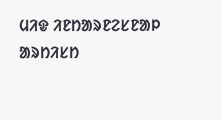ᱢᱤᱫ ᱤᱱᱴᱟᱨᱱᱮᱥᱱᱟᱞ ᱟᱨᱴᱤᱥᱴ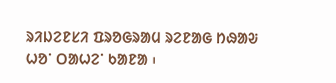ᱨᱤᱡᱮᱱᱥᱤ ᱯᱨᱚᱜᱨᱟᱢ ᱨᱮᱱᱟᱜ ᱴᱷᱟᱶ ᱦᱚᱸ ᱛᱟᱦᱮᱸ ᱠᱟᱱᱟ ᱾